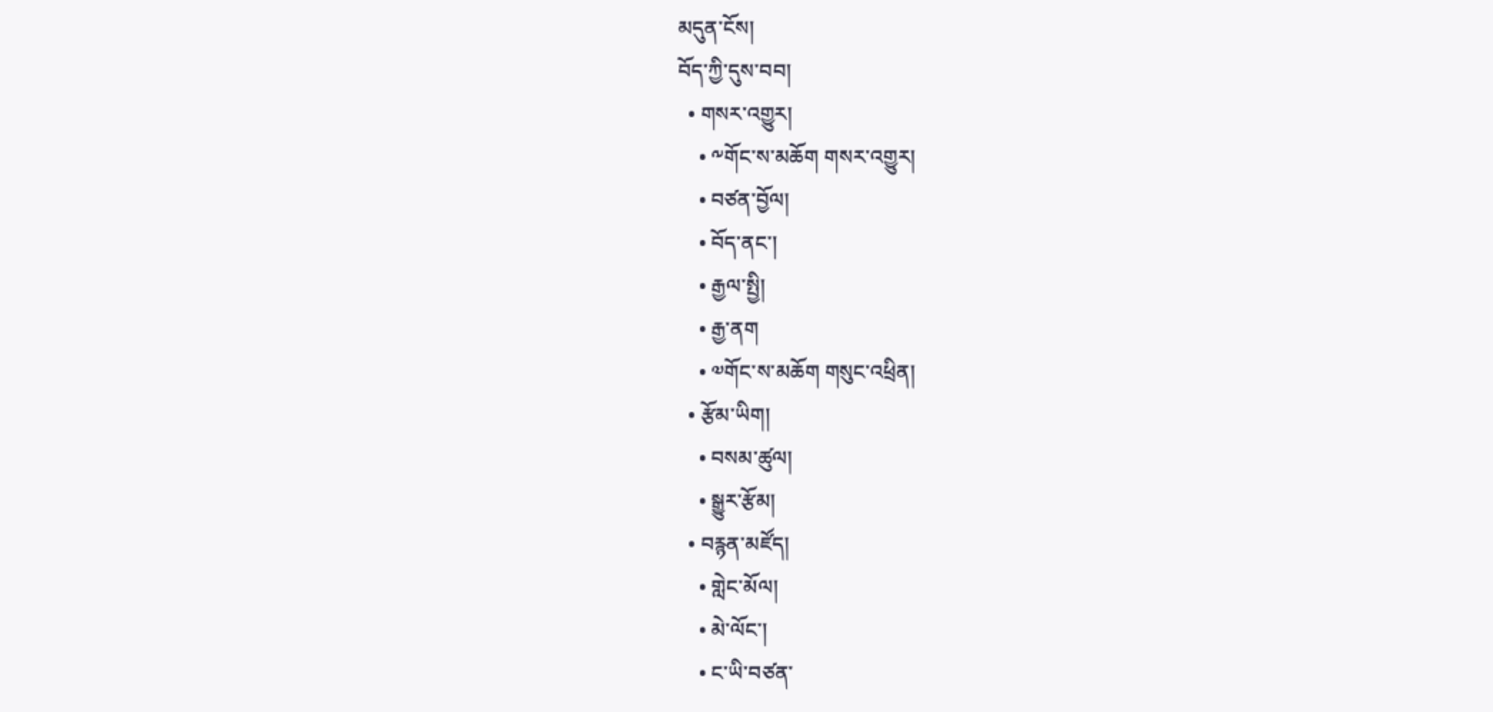མདུན་ངོས།
བོད་ཀྱི་དུས་བབ།
  • གསར་འགྱུར།
    • ༸གོང་ས་མཆོག གསར་འགྱུར།
    • བཙན་བྱོལ།
    • བོད་ནང་།
    • རྒྱལ་སྤྱི།
    • རྒྱ་ནག
    • ༧གོང་ས་མཆོག གསུང་འཕྲིན།
  • རྩོམ་ཡིག།
    • བསམ་ཚུལ།
    • སྒྱུར་རྩོམ།
  • བརྙན་མཛོད།
    • གླེང་མོལ།
    • མེ་ལོང་།
    • ང་ཡི་བཙན་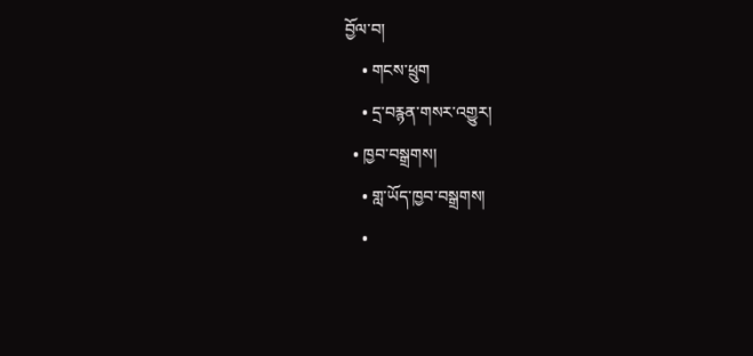བྱོལ་བ།
    • གངས་ཕྲུག
    • དྲ་བརྙན་གསར་འགྱུར།
  • ཁྱབ་བསྒྲགས།
    • གླ་ཡོད་ཁྱབ་བསྒྲགས།
    •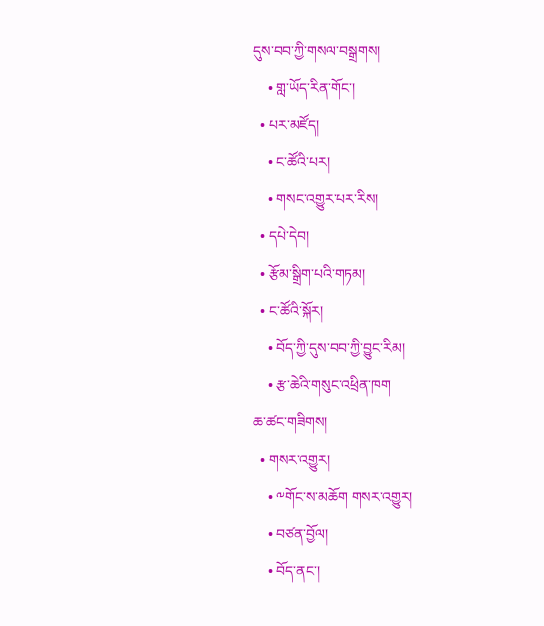དུས་བབ་ཀྱི་གསལ་བསྒྲགས།
    • གླ་ཡོད་རིན་གོང་།
  • པར་མཛོད།
    • ང་ཚོའི་པར།
    • གསང་འགྱུར་པར་རིས།
  • དཔེ་དེབ།
  • རྩོམ་སྒྲིག་པའི་གཏམ།
  • ང་ཚོའི་སྐོར།
    • བོད་ཀྱི་དུས་བབ་ཀྱི་བྱུང་རིམ།
    • རྩ་ཆེའི་གསུང་འཕྲིན་ཁག
ཆ་ཚང་གཟིགས།
  • གསར་འགྱུར།
    • ༸གོང་ས་མཆོག གསར་འགྱུར།
    • བཙན་བྱོལ།
    • བོད་ནང་།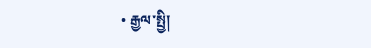• རྒྱལ་སྤྱི།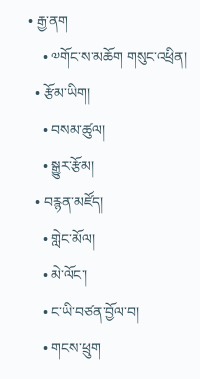• རྒྱ་ནག
    • ༧གོང་ས་མཆོག གསུང་འཕྲིན།
  • རྩོམ་ཡིག།
    • བསམ་ཚུལ།
    • སྒྱུར་རྩོམ།
  • བརྙན་མཛོད།
    • གླེང་མོལ།
    • མེ་ལོང་།
    • ང་ཡི་བཙན་བྱོལ་བ།
    • གངས་ཕྲུག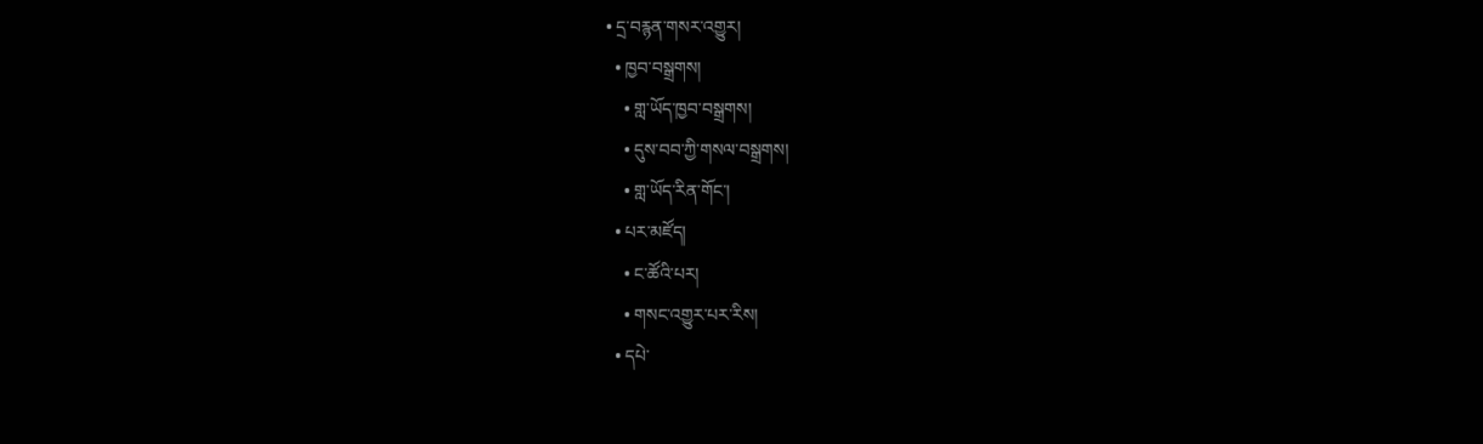• དྲ་བརྙན་གསར་འགྱུར།
  • ཁྱབ་བསྒྲགས།
    • གླ་ཡོད་ཁྱབ་བསྒྲགས།
    • དུས་བབ་ཀྱི་གསལ་བསྒྲགས།
    • གླ་ཡོད་རིན་གོང་།
  • པར་མཛོད།
    • ང་ཚོའི་པར།
    • གསང་འགྱུར་པར་རིས།
  • དཔེ་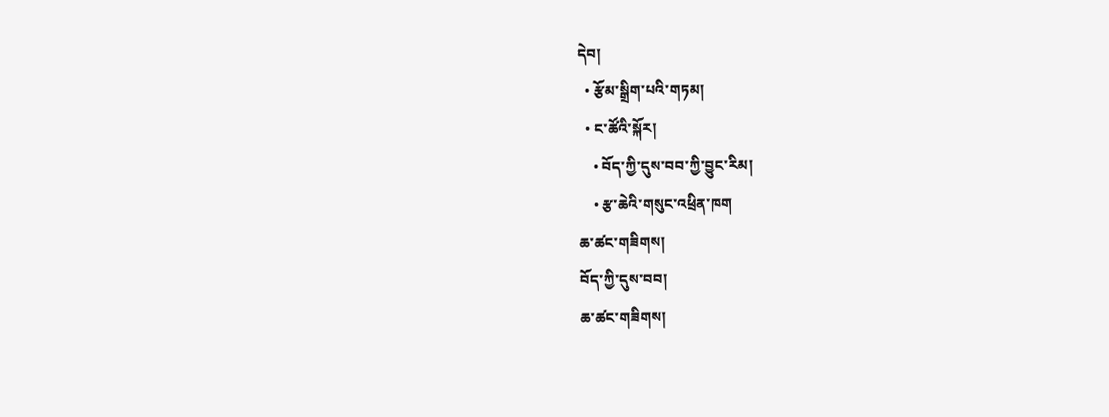དེབ།
  • རྩོམ་སྒྲིག་པའི་གཏམ།
  • ང་ཚོའི་སྐོར།
    • བོད་ཀྱི་དུས་བབ་ཀྱི་བྱུང་རིམ།
    • རྩ་ཆེའི་གསུང་འཕྲིན་ཁག
ཆ་ཚང་གཟིགས།
བོད་ཀྱི་དུས་བབ།
ཆ་ཚང་གཟིགས།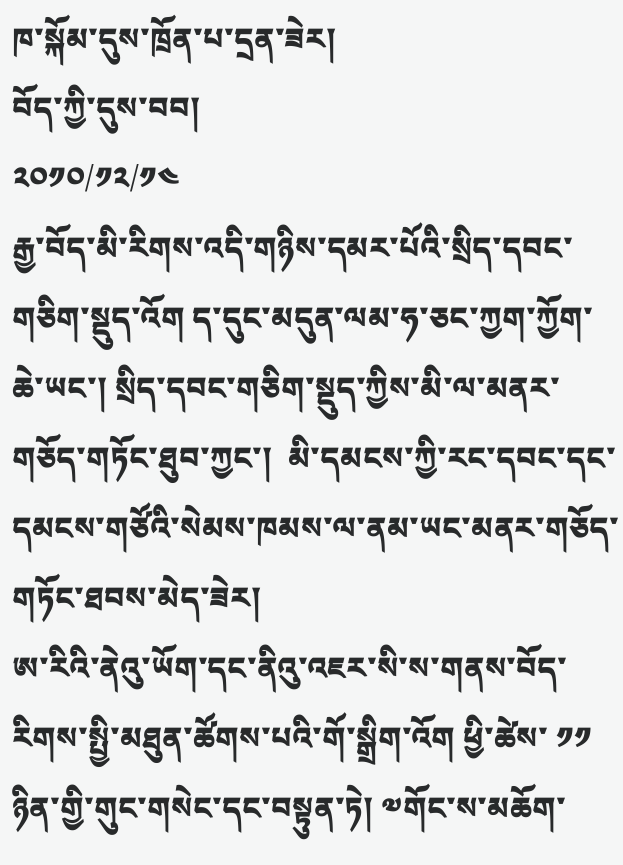ཁ་སྐོམ་དུས་ཁྲོན་པ་དྲན་ཟེར།
བོད་ཀྱི་དུས་བབ།
༢༠༡༠/༡༢/༡༤
རྒྱ་བོད་མི་རིགས་འདི་གཉིས་དམར་པོའི་སྲིད་དབང་གཅིག་སྡུད་འོག ད་དུང་མདུན་ལམ་ཧ་ཅང་ཀྱག་ཀྱོག་ཆེ་ཡང་། སྲིད་དབང་གཅིག་སྡུད་ཀྱིས་མི་ལ་མནར་གཅོད་གཏོང་ཐུབ་ཀྱང་།  མི་དམངས་ཀྱི་རང་དབང་དང་དམངས་གཙོའི་སེམས་ཁམས་ལ་ནམ་ཡང་མནར་གཅོད་གཏོང་ཐབས་མེད་ཟེར།
ཨ་རིའི་ནེའུ་ཡོག་དང་ནིའུ་འཇར་སི་ས་གནས་བོད་རིགས་སྤྱི་མཐུན་ཚོགས་པའི་གོ་སྒྲིག་འོག ཕྱི་ཚེས་ ༡༡ ཉིན་གྱི་གུང་གསེང་དང་བསྟུན་ཏེ། ༧གོང་ས་མཆོག་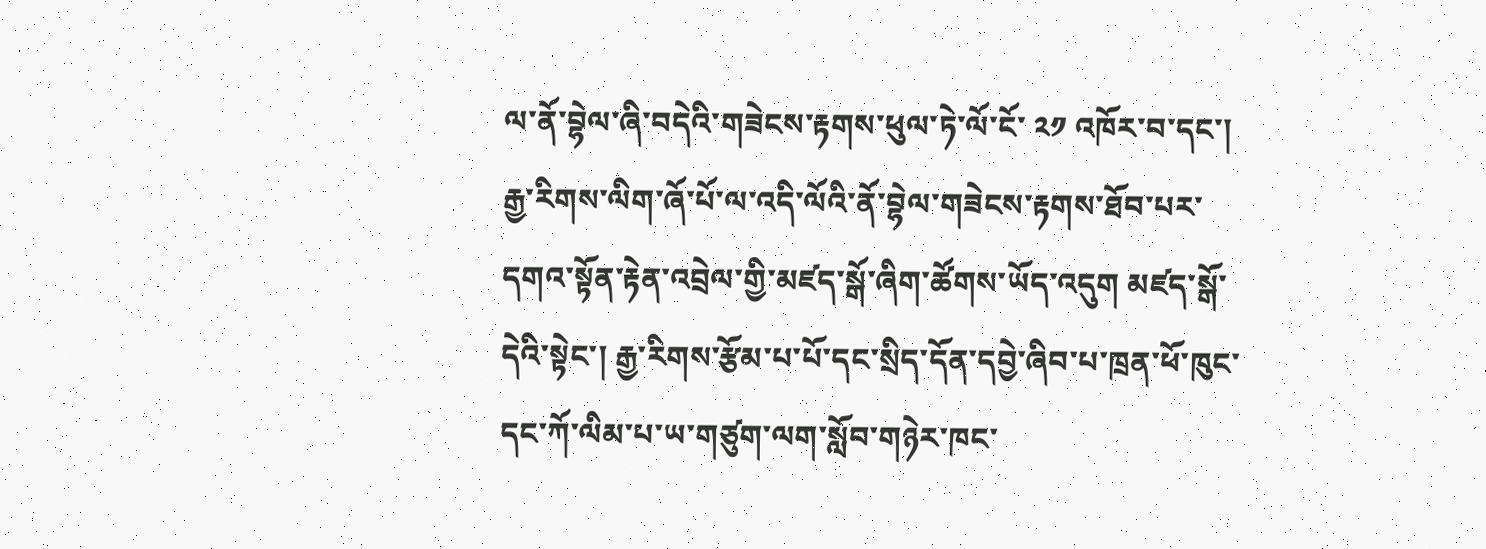ལ་ནོ་བྷེལ་ཞི་བདེའི་གཟེངས་རྟགས་ཕུལ་ཏེ་ལོ་ངོ་ ༢༡ འཁོར་བ་དང་། རྒྱ་རིགས་ལིག་ཞོ་པོ་ལ་འདི་ལོའི་ནོ་བྷེལ་གཟེངས་རྟགས་ཐོབ་པར་དགའ་སྟོན་རྟེན་འབྲེལ་གྱི་མཛད་སྒོ་ཞིག་ཚོགས་ཡོད་འདུག མཛད་སྒོ་དེའི་སྟེང་། རྒྱ་རིགས་རྩོམ་པ་པོ་དང་སྲིད་དོན་དབྱེ་ཞིབ་པ་ཁྲན་ཕོ་ཁུང་དང་ཀོ་ལིམ་པ་ཡ་གཙུག་ལག་སློབ་གཉེར་ཁང་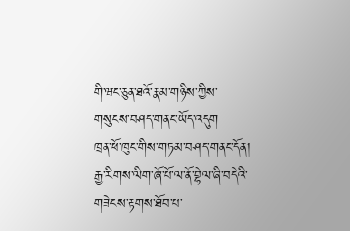གི་ཝང་ཅུན་ཐའོ་རྣམ་གཉིས་ཀྱིས་གསུངས་བཤད་གནང་ཡོད་འདུག
ཁྲན་ཕོ་ཁུང་གིས་གཏམ་བཤད་གནང་དོན། རྒྱ་རིགས་ལིག་ཞོ་པོ་ལ་ནོ་བྷེལ་ཞི་བདེའི་གཟེངས་རྟགས་ཐོབ་པ་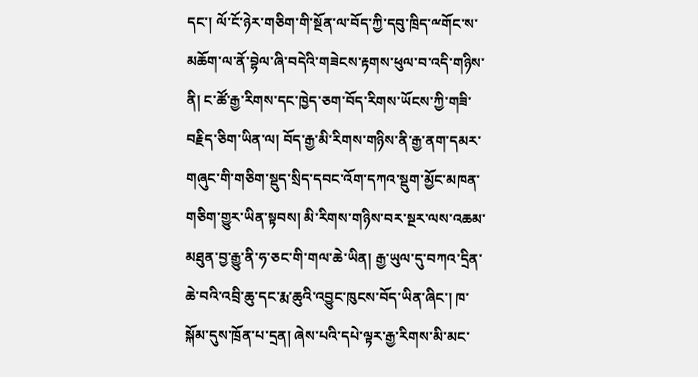དང་། ལོ་ངོ་ཉེར་གཅིག་གི་སྔོན་ལ་བོད་ཀྱི་དབུ་ཁྲིད་ྋགོང་ས་མཆོག་ལ་ནོ་བྷེལ་ཞི་བདེའི་གཟེངས་རྟགས་ཕུལ་བ་འདི་གཉིས་ནི། ང་ཚོ་རྒྱ་རིགས་དང་ཁྱེད་ཅག་བོད་རིགས་ཡོངས་ཀྱི་གཟི་བརྗིད་ཅིག་ཡིན་ལ། བོད་རྒྱ་མི་རིགས་གཉིས་ནི་རྒྱ་ནག་དམར་གཞུང་གི་གཅིག་སྡུད་སྲིད་དབང་འོག་དཀའ་སྡུག་མྱོང་མཁན་གཅིག་གྱུར་ཡིན་སྟབས། མི་རིགས་གཉིས་བར་སྔར་ལས་འཆམ་མཐུན་བྱ་རྒྱུ་ནི་ཧ་ཅང་གི་གལ་ཆེ་ཡིན། རྒྱ་ཡུལ་དུ་བཀའ་དྲིན་ཆེ་བའི་འབྲི་ཆུ་དང་རྨ་ཆུའི་འབྱུང་ཁུངས་བོད་ཡིན་ཞིང་། ཁ་སྐོམ་དུས་ཁྲོན་པ་དྲན། ཞེས་པའི་དཔེ་ལྟར་རྒྱ་རིགས་མི་མང་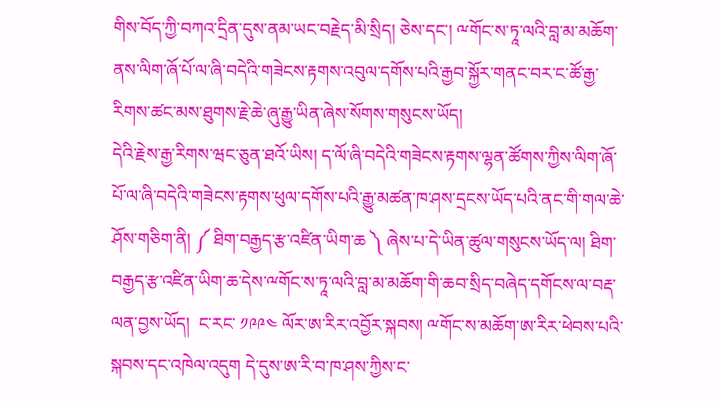གིས་བོད་ཀྱི་བཀའ་དྲིན་དུས་ནམ་ཡང་བརྗེད་མི་སྲིད། ཅེས་དང་། ྋགོང་ས་ཏཱ་ལའི་བླ་མ་མཆོག་ནས་ལིག་ཞོ་པོ་ལ་ཞི་བདེའི་གཟེངས་རྟགས་འབུལ་དགོས་པའི་རྒྱབ་སྐྱོར་གནང་བར་ང་ཚོ་རྒྱ་རིགས་ཚང་མས་ཐུགས་རྗེ་ཆེ་ཞུ་རྒྱུ་ཡིན་ཞེས་སོགས་གསུངས་ཡོད།
དེའི་རྗེས་རྒྱ་རིགས་ཝང་ཅུན་ཐའོ་ཡིས། ད་ལོ་ཞི་བདེའི་གཟེངས་རྟགས་ལྷན་ཚོགས་ཀྱིས་ལིག་ཞོ་པོ་ལ་ཞི་བདེའི་གཟེངས་རྟགས་ཕུལ་དགོས་པའི་རྒྱུ་མཚན་ཁ་ཤས་དྲངས་ཡོད་པའི་ནང་གི་གལ་ཆེ་ཤོས་གཅིག་ནི། ༼ ཐིག་བརྒྱད་རྩ་འཛིན་ཡིག་ཆ ༽ ཞེས་པ་དེ་ཡིན་ཚུལ་གསུངས་ཡོད་ལ། ཐིག་བརྒྱད་རྩ་འཛིན་ཡིག་ཆ་དེས་ྋགོང་ས་ཏཱ་ལའི་བླ་མ་མཆོག་གི་ཆབ་སྲིད་བཞེད་དགོངས་ལ་བརྡ་ལན་བྱས་ཡོད།  ང་རང་ ༡༩༩༤ ལོར་ཨ་རིར་འབྱོར་སྐབས། ྋགོང་ས་མཆོག་ཨ་རིར་ཕེབས་པའི་སྐབས་དང་འཁེལ་འདུག དེ་དུས་ཨ་རི་བ་ཁ་ཤས་ཀྱིས་ང་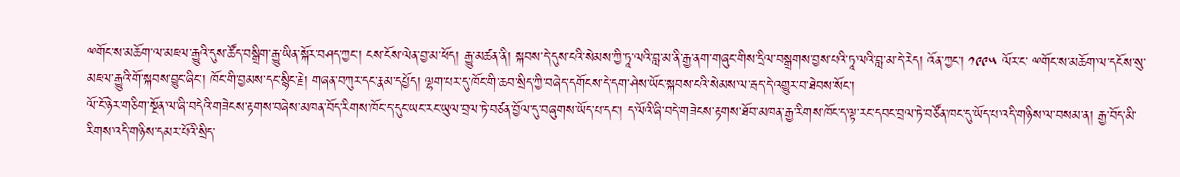ྋགོང་ས་མཆོག་ལ་མཇལ་རྒྱུའི་དུས་ཚོད་བསྒྲིག་རྒྱུ་ཡིན་སྐོར་བཤད་ཀྱང་། ངས་ངོས་ལེན་བྱ་མ་ཕོད། རྒྱུ་མཚན་ནི། སྐབས་དེ་དུས་ངའི་སེམས་ཀྱི་ཏཱ་ལའི་བླ་མ་ནི་རྒྱ་ནག་གཞུང་གིས་དྲིལ་བསྒྲགས་བྱས་པའི་ཏཱ་ལའི་བླ་མ་དེ་རེད། འོན་ཀྱང་། ༡༩༩༥ ལོར་ང་ ྋགོང་ས་མཆོག་ལ་དངོས་སུ་མཇལ་རྒྱུའི་གོ་སྐབས་བྱུང་ཞིང་། ཁོང་གི་བྱམས་དང་སྙིང་རྗེ། གཞན་བཀུར་དང་རྣམ་དཔྱོད། ལྷག་པར་དུ་ཁོང་གི་ཆབ་སྲིད་ཀྱི་བཞེད་དགོངས་དེ་དག་ཤེས་ཡོང་སྐབས་ངའི་སེམས་ལ་རྦད་དེ་འགྱུར་བ་ཐེབས་སོང་།
ལོ་ངོ་ཉེར་གཅིག་སྔོན་ལ་ཞི་བདེའི་གཟེངས་རྟགས་བཞེས་མཁན་བོད་རིགས་ཁོང་ད་དུང་ཡང་རང་ཡུལ་བྲལ་ཏེ་བཙན་བྱོལ་དུ་བཞུགས་ཡོད་པ་དང་། ད་ལོའི་ཞི་བདེ་གཟེངས་རྟགས་ཐོབ་མཁན་རྒྱ་རིགས་ཁོང་ད་ལྟ་རང་དབང་བྲལ་ཏེ་བཙོན་ཁང་དུ་ཡོད་པ་འདི་གཉིས་ལ་བསམ་ན། རྒྱ་བོད་མི་རིགས་འདི་གཉིས་དམར་པོའི་སྲིད་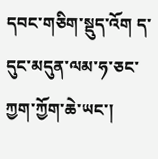དབང་གཅིག་སྡུད་འོག ད་དུང་མདུན་ལམ་ཧ་ཅང་ཀྱག་ཀྱོག་ཆེ་ཡང་།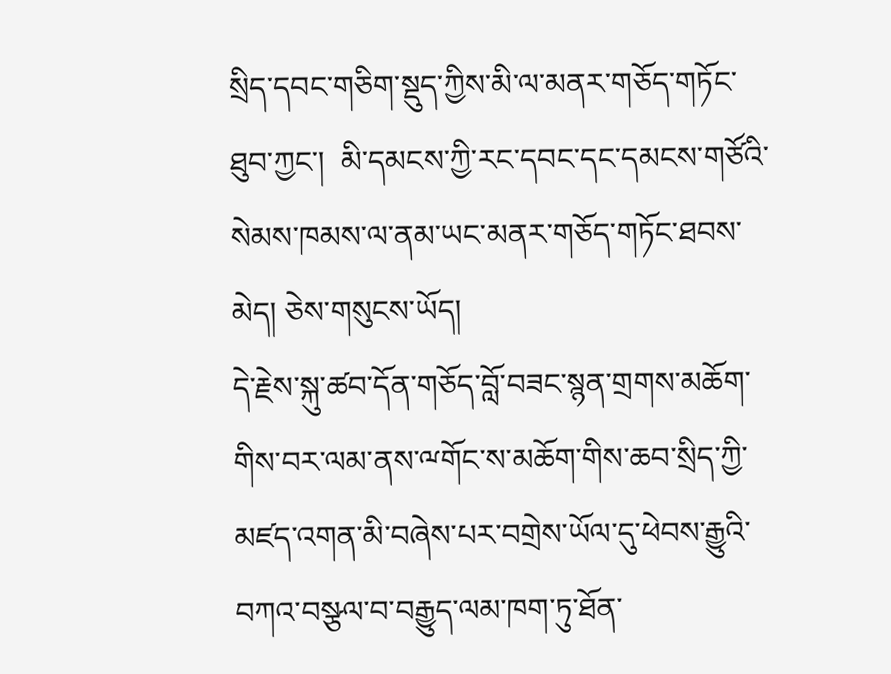སྲིད་དབང་གཅིག་སྡུད་ཀྱིས་མི་ལ་མནར་གཅོད་གཏོང་ཐུབ་ཀྱང་།  མི་དམངས་ཀྱི་རང་དབང་དང་དམངས་གཙོའི་སེམས་ཁམས་ལ་ནམ་ཡང་མནར་གཅོད་གཏོང་ཐབས་མེད། ཅེས་གསུངས་ཡོད།
དེ་རྗེས་སྐུ་ཚབ་དོན་གཅོད་བློ་བཟང་སྙན་གྲགས་མཆོག་གིས་བར་ལམ་ནས་ྋགོང་ས་མཆོག་གིས་ཆབ་སྲིད་ཀྱི་མཛད་འགན་མི་བཞེས་པར་བགྲེས་ཡོལ་དུ་ཕེབས་རྒྱུའི་བཀའ་བསྩལ་བ་བརྒྱུད་ལམ་ཁག་ཏུ་ཐོན་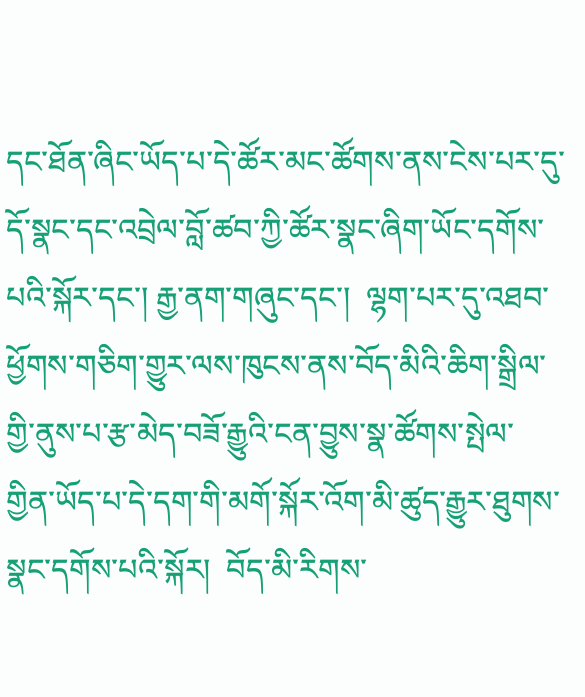དང་ཐོན་ཞིང་ཡོད་པ་དེ་ཚོར་མང་ཚོགས་ནས་ངེས་པར་དུ་དོ་སྣང་དང་འབྲེལ་བློ་ཚབ་ཀྱི་ཚོར་སྣང་ཞིག་ཡོང་དགོས་པའི་སྐོར་དང་། རྒྱ་ནག་གཞུང་དང་།  ལྷག་པར་དུ་འཐབ་ཕྱོགས་གཅིག་གྱུར་ལས་ཁུངས་ནས་བོད་མིའི་ཆིག་སྒྲིལ་གྱི་ནུས་པ་རྩ་མེད་བཟོ་རྒྱུའི་ངན་བྱུས་སྣ་ཚོགས་སྤེལ་གྱིན་ཡོད་པ་དེ་དག་གི་མགོ་སྐོར་འོག་མི་ཚུད་རྒྱུར་ཐུགས་སྣང་དགོས་པའི་སྐོར།  བོད་མི་རིགས་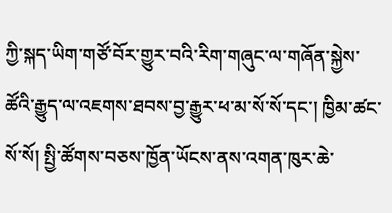ཀྱི་སྐད་ཡིག་གཙོ་བོར་གྱུར་བའི་རིག་གཞུང་ལ་གཞོན་སྐྱེས་ཚོའི་རྒྱུད་ལ་འཇགས་ཐབས་བྱ་རྒྱུར་ཕ་མ་སོ་སོ་དང་། ཁྱིམ་ཚང་སོ་སོ། སྤྱི་ཚོགས་བཅས་ཁྱོན་ཡོངས་ནས་འགན་ཁུར་ཆེ་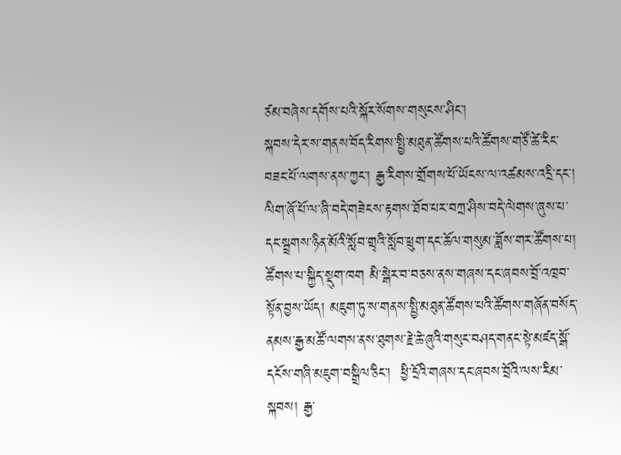ཙམ་བཞེས་དགོས་པའི་སྐོར་སོགས་གསུངས་ཤིང་།
སྐབས་དེར་ས་གནས་བོད་རིགས་སྤྱི་མཐུན་ཚོགས་པའི་ཚོགས་གཙོ་ཚེ་རིང་བཟང་པོ་ལགས་ནས་ཀྱང་། རྒྱ་རིགས་གྲོགས་པོ་ཡོངས་ལ་འཚམས་འདྲི་དང་། ལིག་ཞོ་པོ་ལ་ཞི་བདེ་གཟེངས་རྟགས་ཐོབ་པར་བཀྲ་ཤིས་བདེ་ལེགས་ཞུས་པ་དང་སྦྲགས་ཉིན་མོའི་སློབ་གྲྭའི་སློབ་ཕྲུག་དང་ཆོལ་གསུམ་ཟློས་གར་ཚོགས་པ། ཚོགས་པ་སྐྱིད་སྡུག་ཁག མི་སྒེར་བ་བཅས་ནས་གཞས་དང་ཞབས་བྲོ་འཁྲབ་སྟོན་བྱས་ཡོད། མཇུག་ཏུ་ས་གནས་སྤྱི་མཐུན་ཚོགས་པའི་ཚོགས་གཞོན་བསོད་ནམས་རྒྱ་མཚོ་ལགས་ནས་ཐུགས་རྗེ་ཆེ་ཞུའི་གསུང་བཤད་གནང་སྟེ་མཛད་སྒོ་དངོས་གཞི་མཇུག་བསྒྲིལ་ཅིང་།  ཕྱི་དྲོའི་གཞས་དང་ཞབས་བྲོའི་ལས་རིམ་སྐབས། རྒྱ་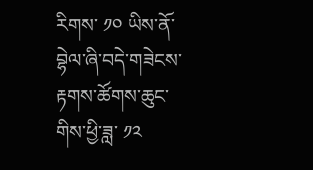རིགས་ ༡༠ ཡིས་ནོ་བྷེལ་ཞི་བདེ་གཟེངས་རྟགས་ཚོགས་ཆུང་གིས་ཕྱི་ཟླ་ ༡༢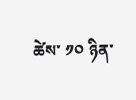ཚེས་ ༡༠ ཉིན་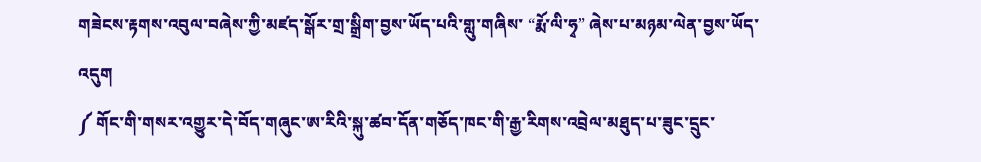གཟེངས་རྟགས་འབུལ་བཞེས་ཀྱི་མཛད་སྒོར་གྲ་སྒྲིག་བྱས་ཡོད་པའི་གླུ་གཞིས་ “རྨོ་ལི་ཧྭ” ཞེས་པ་མཉམ་ལེན་བྱས་ཡོད་འདུག
༼ གོང་གི་གསར་འགྱུར་དེ་བོད་གཞུང་ཨ་རིའི་སྐུ་ཚབ་དོན་གཅོད་ཁང་གི་རྒྱ་རིགས་འབྲེལ་མཐུད་པ་ཟུང་དྲུང་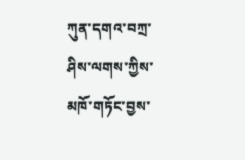ཀུན་དགའ་བཀྲ་ཤིས་ལགས་ཀྱིས་མཁོ་གཏོང་བྱས་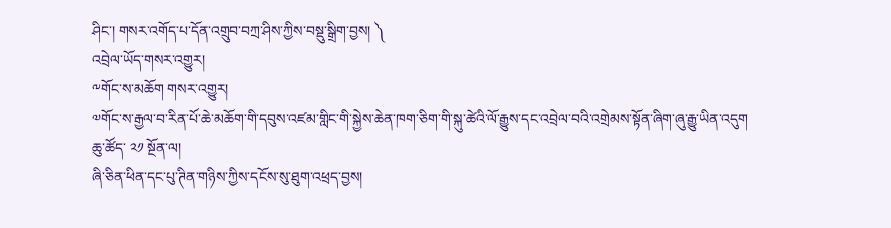ཤིང་། གསར་འགོད་པ་དོན་འགྲུབ་བཀྲ་ཤིས་ཀྱིས་བསྡུ་སྒྲིག་བྱས། ༽
འབྲེལ་ཡོད་གསར་འགྱུར།
༸གོང་ས་མཆོག གསར་འགྱུར།
༧གོང་ས་རྒྱལ་བ་རིན་པོ་ཆེ་མཆོག་གི་དབུས་འཛམ་གླིང་གི་སྐྱེས་ཆེན་ཁག་ཅིག་གི་སྐུ་ཚེའི་ལོ་རྒྱུས་དང་འབྲེལ་བའི་འགྲེམས་སྟོན་ཞིག་ཞུ་རྒྱུ་ཡིན་འདུག
ཆུ་ཚོད་ ༢༡ སྔོན་ལ།
ཞི་ཅིན་ཕིན་དང་པུ་ཊིན་གཉིས་ཀྱིས་དངོས་སུ་ཐུག་འཕྲད་བྱས།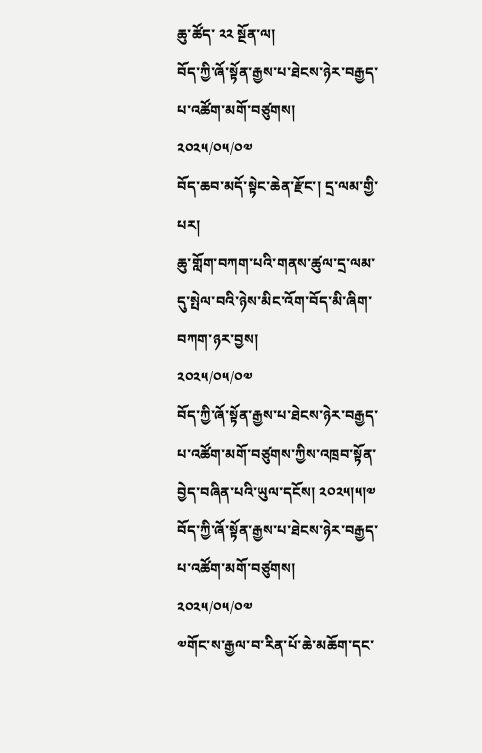ཆུ་ཚོད་ ༢༢ སྔོན་ལ།
བོད་ཀྱི་ཞོ་སྟོན་རྒྱས་པ་ཐེངས་ཉེར་བརྒྱད་པ་འཚོག་མགོ་བཙུགས།
༢༠༢༥/༠༥/༠༧
བོད་ཆབ་མདོ་སྟེང་ཆེན་རྫོང་། དྲ་ལམ་གྱི་པར།
ཆུ་གློག་བཀག་པའི་གནས་ཚུལ་དྲ་ལམ་དུ་སྤེལ་བའི་ཉེས་མིང་འོག་བོད་མི་ཞིག་བཀག་ཉར་བྱས།
༢༠༢༥/༠༥/༠༧
བོད་ཀྱི་ཞོ་སྟོན་རྒྱས་པ་ཐེངས་ཉེར་བརྒྱད་པ་འཚོག་མགོ་བཙུགས་ཀྱིས་འཁྲབ་སྟོན་བྱེད་བཞིན་པའི་ཡུལ་དངོས། ༢༠༢༥།༥།༧
བོད་ཀྱི་ཞོ་སྟོན་རྒྱས་པ་ཐེངས་ཉེར་བརྒྱད་པ་འཚོག་མགོ་བཙུགས།
༢༠༢༥/༠༥/༠༧
༧གོང་ས་རྒྱལ་བ་རིན་པོ་ཆེ་མཆོག་དང་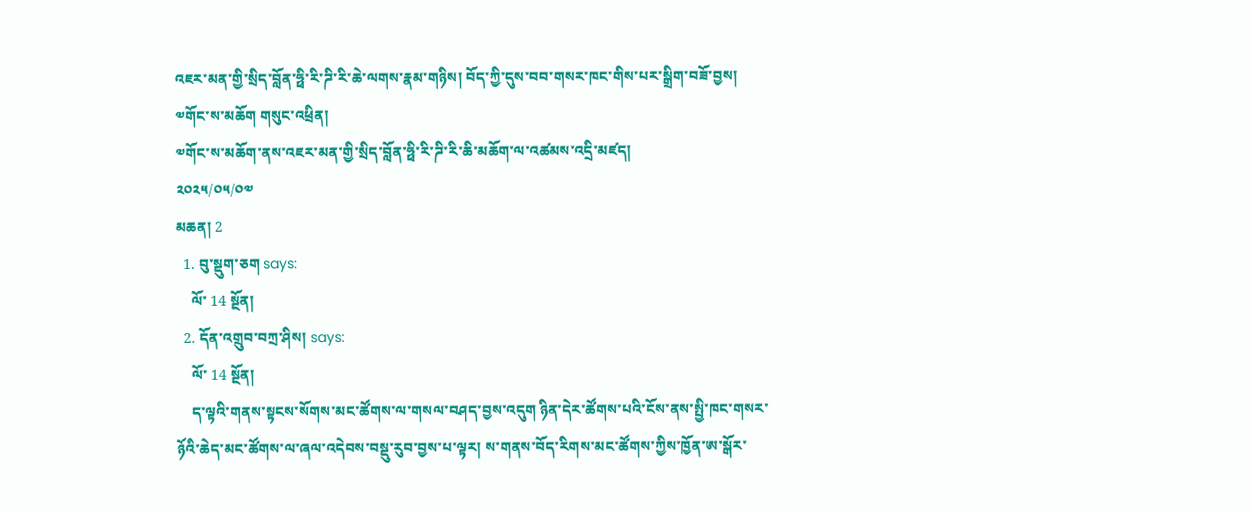འཇར་མན་གྱི་སྲིད་བློན་ཧྥི་རི་ཌི་རི་ཆེ་ལགས་རྣམ་གཉིས། བོད་ཀྱི་དུས་བབ་གསར་ཁང་གིས་པར་སྒྲིག་བཟོ་བྱས།
༧གོང་ས་མཆོག གསུང་འཕྲིན།
༧གོང་ས་མཆོག་ནས་འཇར་མན་གྱི་སྲིད་བློན་ཧྥི་རི་ཌི་རི་ཆི་མཆོག་ལ་འཚམས་འདྲི་མཛད།
༢༠༢༥/༠༥/༠༧
མཆན། 2
  1. བུ་སྡུག་ཅག says:
    ལོ་ 14 སྔོན།
  2. དོན་འགྲུབ་བཀྲ་ཤིས། says:
    ལོ་ 14 སྔོན།
    ད་ལྟའི་གནས་སྟངས་སོགས་མང་ཚོགས་ལ་གསལ་བཤད་བྱས་འདུག ཉིན་དེར་ཚོགས་པའི་ངོས་ནས་སྤྱི་ཁང་གསར་ཉོའི་ཆེད་མང་ཚོགས་ལ་ཞལ་འདེབས་བསྡུ་རུབ་བྱས་པ་ལྟར། ས་གནས་བོད་རིགས་མང་ཚོགས་ཀྱིས་ཁྱོན་ཨ་སྒོར་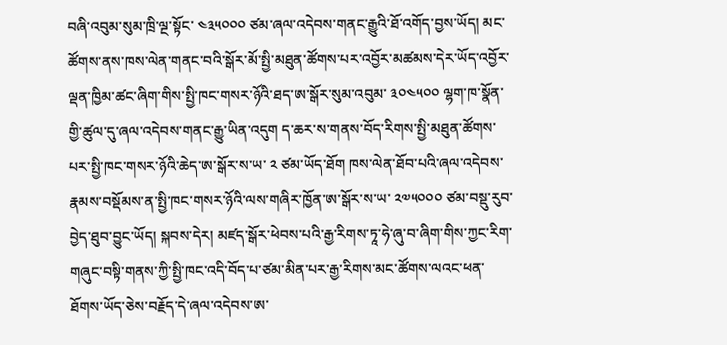བཞི་འབུམ་སུམ་ཁྲི་ལྔ་སྟོང་ ༤༣༥༠༠༠ ཙམ་ཞལ་འདེབས་གནང་རྒྱུའི་ཐོ་འགོད་བྱས་ཡོད། མང་ཚོགས་ནས་ཁས་ལེན་གནང་བའི་སྒོར་མོ་སྤྱི་མཐུན་ཚོགས་པར་འབྱོར་མཚམས་དེར་ཡོད་འབྱོར་ལྡན་ཁྱིམ་ཚང་ཞིག་གིས་སྤྱི་ཁང་གསར་ཉོའི་ཐད་ཨ་སྒོར་སུམ་འབུམ་ ༣༠༤༥༠༠ ལྷག་ཁ་སྣོན་གྱི་ཚུལ་དུ་ཞལ་འདེབས་གནང་རྒྱུ་ཡིན་འདུག ད་ཆར་ས་གནས་བོད་རིགས་སྤྱི་མཐུན་ཚོགས་པར་སྤྱི་ཁང་གསར་ཉོའི་ཆེད་ཨ་སྒོར་ས་ཡ་ ༢ ཙམ་ཡོད་ཐོག ཁས་ལེན་ཐོབ་པའི་ཞལ་འདེབས་རྣམས་བསྡོམས་ན་སྤྱི་ཁང་གསར་ཉོའི་ལས་གཞིར་ཁྱོན་ཨ་སྒོར་ས་ཡ་ ༢༧༥༠༠༠ ཙམ་བསྡུ་རུབ་བྱེད་ཐུབ་བྱུང་ཡོད། སྐབས་དེར། མཛད་སྒོར་ཕེབས་པའི་རྒྱ་རིགས་ཏཱ་ཧེ་ཞུ་བ་ཞིག་གིས་ཀྱང་རིག་གཞུང་བསྟི་གནས་ཀྱི་སྤྱི་ཁང་འདི་བོད་པ་ཙམ་མིན་པར་རྒྱ་རིགས་མང་ཚོགས་ལའང་ཕན་ཐོགས་ཡོད་ཅེས་བརྗོད་དེ་ཞལ་འདེབས་ཨ་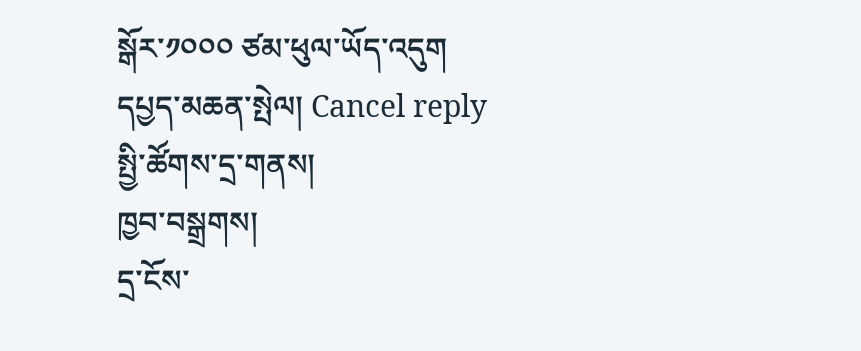སྒོར་༡༠༠༠ ཙམ་ཕུལ་ཡོད་འདུག
དཔྱད་མཆན་སྤེལ། Cancel reply
སྤྱི་ཚོགས་དྲ་གནས།
ཁྱབ་བསྒྲགས།
དྲ་ངོས་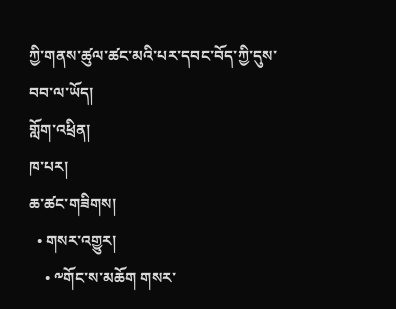ཀྱི་གནས་ཚུལ་ཚང་མའི་པར་དབང་བོད་ཀྱི་དུས་བབ་ལ་ཡོད།
གློག་འཕྲིན།
ཁ་པར།
ཆ་ཚང་གཟིགས།
  • གསར་འགྱུར།
    • ༸གོང་ས་མཆོག གསར་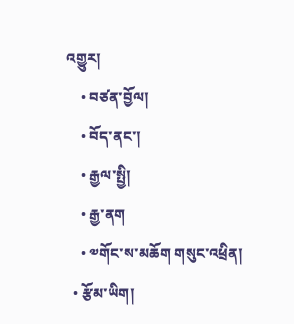འགྱུར།
    • བཙན་བྱོལ།
    • བོད་ནང་།
    • རྒྱལ་སྤྱི།
    • རྒྱ་ནག
    • ༧གོང་ས་མཆོག གསུང་འཕྲིན།
  • རྩོམ་ཡིག།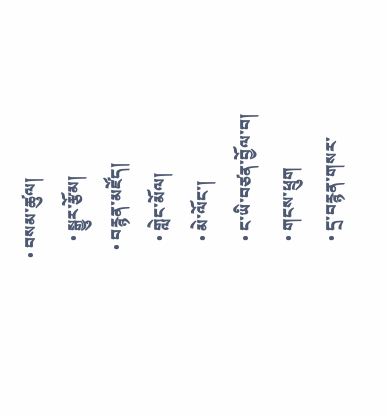• བསམ་ཚུལ།
    • སྒྱུར་རྩོམ།
  • བརྙན་མཛོད།
    • གླེང་མོལ།
    • མེ་ལོང་།
    • ང་ཡི་བཙན་བྱོལ་བ།
    • གངས་ཕྲུག
    • དྲ་བརྙན་གསར་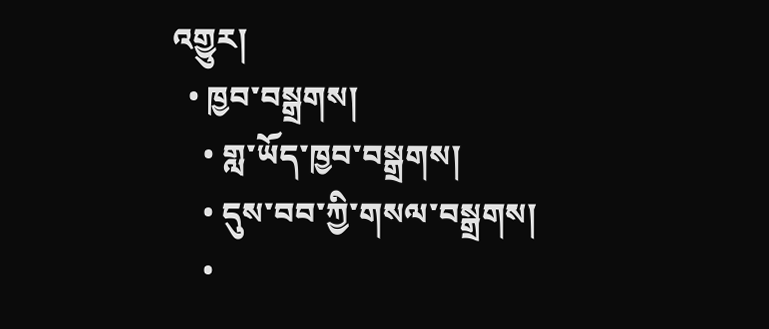འགྱུར།
  • ཁྱབ་བསྒྲགས།
    • གླ་ཡོད་ཁྱབ་བསྒྲགས།
    • དུས་བབ་ཀྱི་གསལ་བསྒྲགས།
    •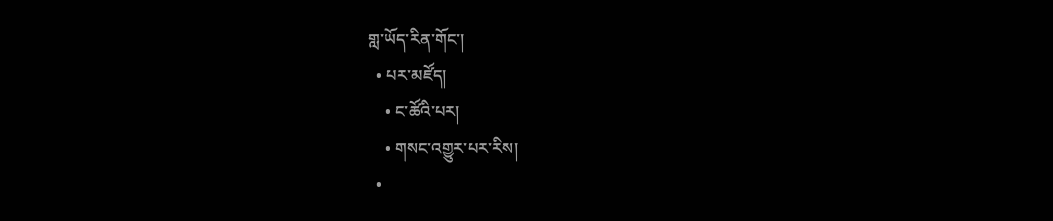གླ་ཡོད་རིན་གོང་།
  • པར་མཛོད།
    • ང་ཚོའི་པར།
    • གསང་འགྱུར་པར་རིས།
  •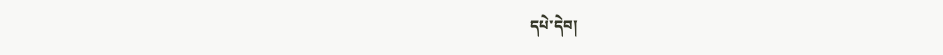དཔེ་དེབ།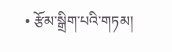• རྩོམ་སྒྲིག་པའི་གཏམ།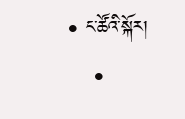• ང་ཚོའི་སྐོར།
    •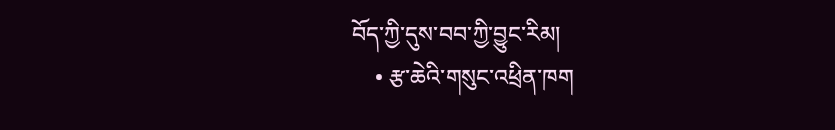བོད་ཀྱི་དུས་བབ་ཀྱི་བྱུང་རིམ།
    • རྩ་ཆེའི་གསུང་འཕྲིན་ཁག